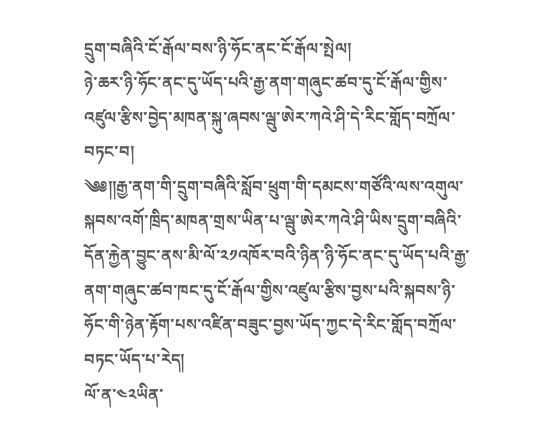དྲུག་བཞིའི་ངོ་རྒོལ་བས་ཉི་ཧོང་ནང་ངོ་རྒོལ་སྤེལ།
ཉེ་ཆར་ཉི་ཧོང་ནང་དུ་ཡོད་པའི་རྒྱ་ནག་གཞུང་ཚབ་དུ་ངོ་རྒོལ་གྱིས་འཛུལ་རྩིས་བྱེད་མཁན་སྐུ་ཞབས་ལྦུ་ཨེར་ཀའེ་ཤི་དེ་རིང་གློད་བཀྲོལ་བཏང་བ།
༄༅༎རྒྱ་ནག་གི་དྲུག་བཞིའི་སློབ་ཕྲུག་གི་དམངས་གཙོའི་ལས་འགུལ་སྐབས་འགོ་ཁྲིད་མཁན་གྲས་ཡིན་པ་ལྦུ་ཨེར་ཀའེ་ཤི་ཡིས་དྲུག་བཞིའི་དོན་རྐྱེན་བྱུང་ནས་མི་ལོ་༢༡འཁོར་བའི་ཉིན་ཉི་ཧོང་ནང་དུ་ཡོད་པའི་རྒྱ་ནག་གཞུང་ཚབ་ཁང་དུ་ངོ་རྒོལ་གྱིས་འཛུལ་རྩིས་བྱས་པའི་སྐབས་ཉི་ཧོང་གི་ཉེན་རྟོག་པས་འཛིན་བཟུང་བྱས་ཡོད་ཀྱང་དེ་རིང་གློད་བཀྲོལ་བཏང་ཡོད་པ་རེད།
ལོ་ན་༤༢ཡིན་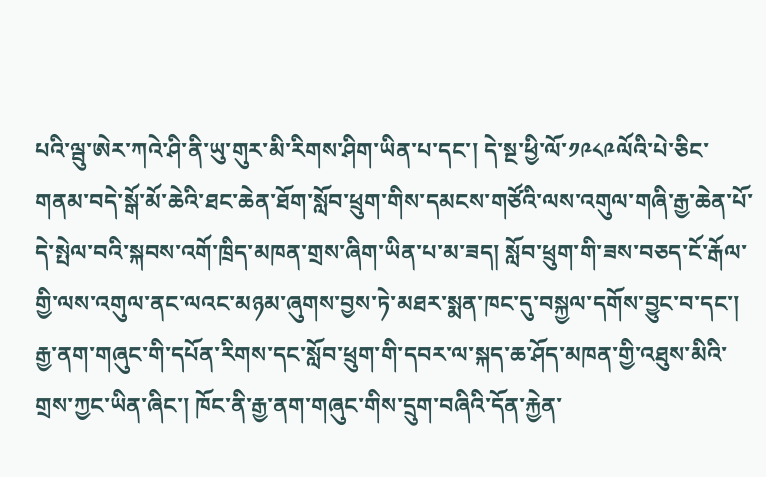པའི་ལྦུ་ཨེར་ཀའེ་ཤི་ནི་ཡུ་གུར་མི་རིགས་ཤིག་ཡིན་པ་དང་། དེ་སྔ་ཕྱི་ལོ་༡༩༨༩ལོའི་པེ་ཅིང་གནམ་བདེ་སྒོ་མོ་ཆེའི་ཐང་ཆེན་ཐོག་སློབ་ཕྲུག་གིས་དམངས་གཙོའི་ལས་འགུལ་གཞི་རྒྱ་ཆེན་པོ་དེ་སྤེལ་བའི་སྐབས་འགོ་ཁྲིད་མཁན་གྲས་ཞིག་ཡིན་པ་མ་ཟད། སློབ་ཕྲུག་གི་ཟས་བཅད་ངོ་རྒོལ་གྱི་ལས་འགུལ་ནང་ལའང་མཉམ་ཞུགས་བྱས་ཏེ་མཐར་སྨན་ཁང་དུ་བསྐྱལ་དགོས་བྱུང་བ་དང་། རྒྱ་ནག་གཞུང་གི་དཔོན་རིགས་དང་སློབ་ཕྲུག་གི་དབར་ལ་སྐད་ཆ་ཤོད་མཁན་གྱི་འཐུས་མིའི་གྲས་ཀྱང་ཡིན་ཞིང་། ཁོང་ནི་རྒྱ་ནག་གཞུང་གིས་དྲུག་བཞིའི་དོན་རྐྱེན་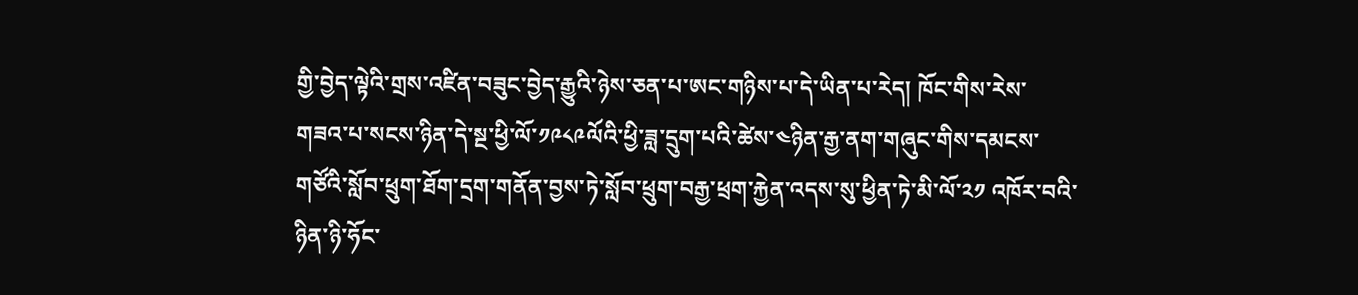གྱི་བྱེད་ལྟེའི་གྲས་འཛིན་བཟུང་བྱེད་རྒྱུའི་ཉེས་ཅན་པ་ཨང་གཉིས་པ་དེ་ཡིན་པ་རེད། ཁོང་གིས་རེས་གཟའ་པ་སངས་ཉིན་དེ་སྔ་ཕྱི་ལོ་༡༩༨༩ལོའི་ཕྱི་ཟླ་དྲུག་པའི་ཚེས་༤ཉིན་རྒྱ་ནག་གཞུང་གིས་དམངས་གཙོའི་སློབ་ཕྲུག་ཐོག་དྲག་གནོན་བྱས་ཏེ་སློབ་ཕྲུག་བརྒྱ་ཕྲག་རྐྱེན་འདས་སུ་ཕྱིན་ཏེ་མི་ལོ་༢༡ འཁོར་བའི་ཉིན་ཉི་ཧོང་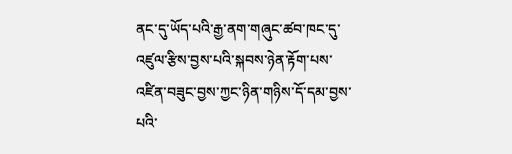ནང་དུ་ཡོད་པའི་རྒྱ་ནག་གཞུང་ཚབ་ཁང་དུ་འཛུལ་རྩིས་བྱས་པའི་སྐབས་ཉེན་རྟོག་པས་འཛིན་བཟུང་བྱས་ཀྱང་ཉིན་གཉིས་དོ་དམ་བྱས་པའི་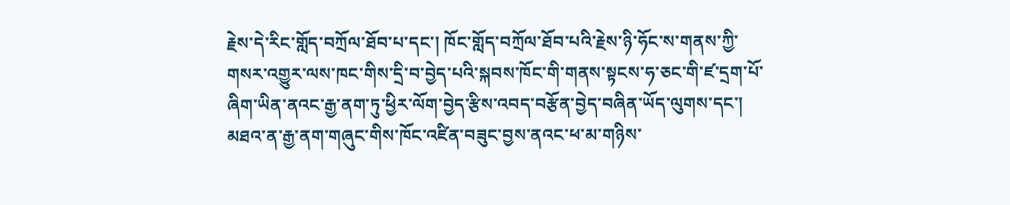རྗེས་དེ་རིང་གློད་བཀྲོལ་ཐོབ་པ་དང་། ཁོང་གློད་བཀྲོལ་ཐོབ་པའི་རྗེས་ཉི་ཧོང་ས་གནས་ཀྱི་གསར་འགྱུར་ལས་ཁང་གིས་དྲི་བ་བྱེད་པའི་སྐབས་ཁོང་གི་གནས་སྟངས་ཧ་ཅང་གི་ཛ་དྲག་པོ་ཞིག་ཡིན་ནའང་རྒྱ་ནག་ཏུ་ཕྱིར་ལོག་བྱེད་རྩིས་འབད་བརྩོན་བྱེད་བཞིན་ཡོད་ལུགས་དང་། མཐའ་ན་རྒྱ་ནག་གཞུང་གིས་ཁོང་འཛིན་བཟུང་བྱས་ནའང་ཕ་མ་གཉིས་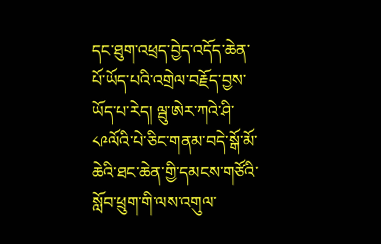དང་ཐུག་འཕྲད་བྱེད་འདོད་ཆེན་པོ་ཡོད་པའི་འགྲེལ་བརྗོད་བྱས་ཡོད་པ་རེད། ལྦུ་ཨེར་ཀའེ་ཤི་༨༩ལོའི་པེ་ཅིང་གནམ་བདེ་སྒོ་མོ་ཆེའི་ཐང་ཆེན་གྱི་དམངས་གཙོའི་སློབ་ཕྲུག་གི་ལས་འགུལ་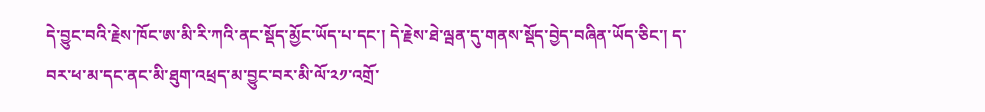དེ་བྱུང་བའི་རྗེས་ཁོང་ཨ་མི་རི་ཀའི་ནང་སྡོད་མྱོང་ཡོད་པ་དང་། དེ་རྗེས་ཐེ་ལྦན་དུ་གནས་སྡོད་བྱེད་བཞིན་ཡོད་ཅིང་། ད་བར་ཕ་མ་དང་ནང་མི་ཐུག་འཕྲད་མ་བྱུང་བར་མི་ལོ་༢༡་འགྲོ་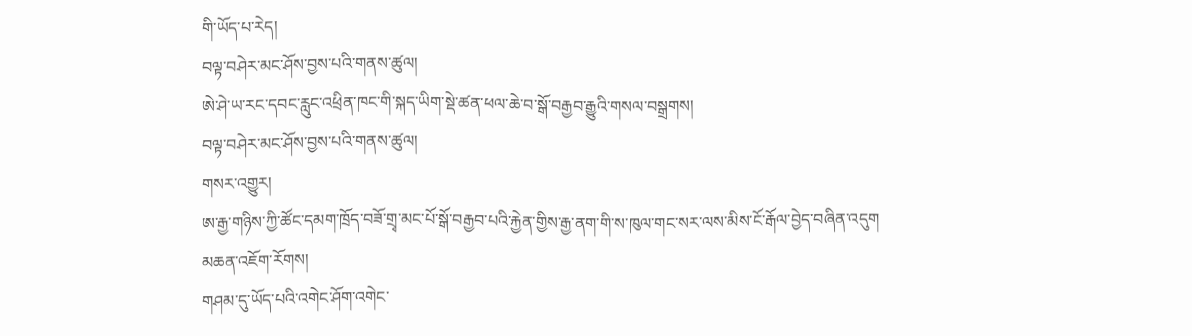གི་ཡོད་པ་རེད།
བལྟ་བཤེར་མང་ཤོས་བྱས་པའི་གནས་ཚུལ།
ཨེ་ཤེ་ཡ་རང་དབང་རླུང་འཕྲིན་ཁང་གི་སྐད་ཡིག་སྡེ་ཚན་ཕལ་ཆེ་བ་སྒོ་བརྒྱབ་རྒྱུའི་གསལ་བསྒྲགས།
བལྟ་བཤེར་མང་ཤོས་བྱས་པའི་གནས་ཚུལ།
གསར་འགྱུར།
ཨ་རྒྱ་གཉིས་ཀྱི་ཚོང་དམག་ཁྲོད་བཟོ་གྲྭ་མང་པོ་སྒོ་བརྒྱབ་པའི་རྐྱེན་གྱིས་རྒྱ་ནག་གི་ས་ཁུལ་གང་སར་ལས་མིས་ངོ་རྒོལ་བྱེད་བཞིན་འདུག
མཆན་འཇོག་རོགས།
གཤམ་དུ་ཡོད་པའི་འགེང་ཤོག་འགེང་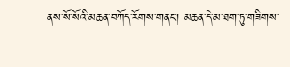ནས་སོ་སོའི་མཆན་བཀོད་རོགས་གནང་། མཆན་དེ་མ་ཐག་ཏུ་གཟིགས་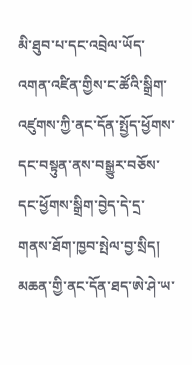མི་ཐུབ་པ་དང་འབྲེལ་ཡོད་འགན་འཛིན་གྱིས་ང་ཚོའི་སྒྲིག་འཛུགས་ཀྱི་ནང་དོན་སྤྱོད་ཕྱོགས་དང་བསྟུན་ནས་བསྒྱུར་བཅོས་དང་ཕྱོགས་སྒྲིག་བྱེད་དེ་དྲ་གནས་ཐོག་ཁྱབ་སྤེལ་བྱ་སྲིད། མཆན་གྱི་ནང་དོན་ཐད་ཨེ་ཤེ་ཡ་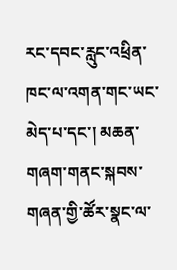རང་དབང་རླུང་འཕྲིན་ཁང་ལ་འགན་གང་ཡང་མེད་པ་དང་། མཆན་གཞག་གནང་སྐབས་གཞན་གྱི་ཚོར་སྣང་ལ་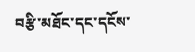བརྩི་མཐོང་དང་དངོས་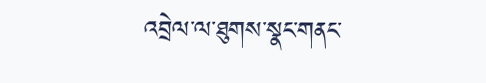འབྲེལ་ལ་ཐུགས་སྣང་གནང་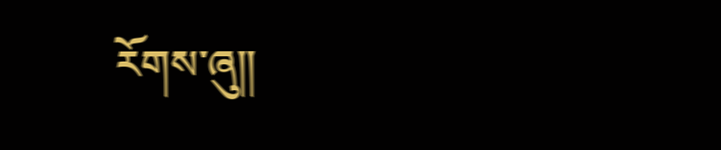རོགས་ཞུ༎